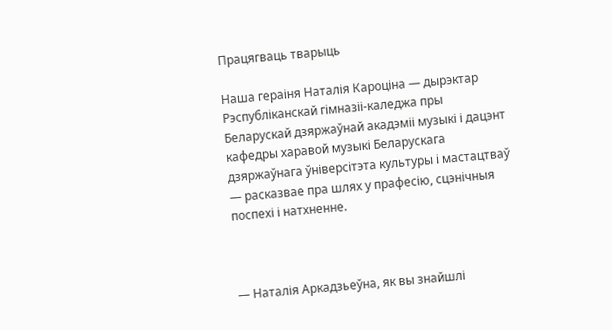Працягваць тварыць

Наша гераіня Наталія Кароціна — дырэктар Рэспубліканскай гімназіі-каледжа пры Беларускай дзяржаўнай акадэміі музыкі і дацэнт кафедры харавой музыкі Беларускага дзяржаўнага ўніверсітэта культуры і мастацтваў — расказвае пра шлях у прафесію, сцэнічныя поспехі і натхненне.



— Наталія Аркадзьеўна, як вы знайшлі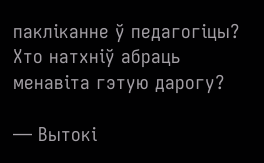пакліканне ў педагогіцы? Хто натхніў абраць менавіта гэтую дарогу?

— Вытокі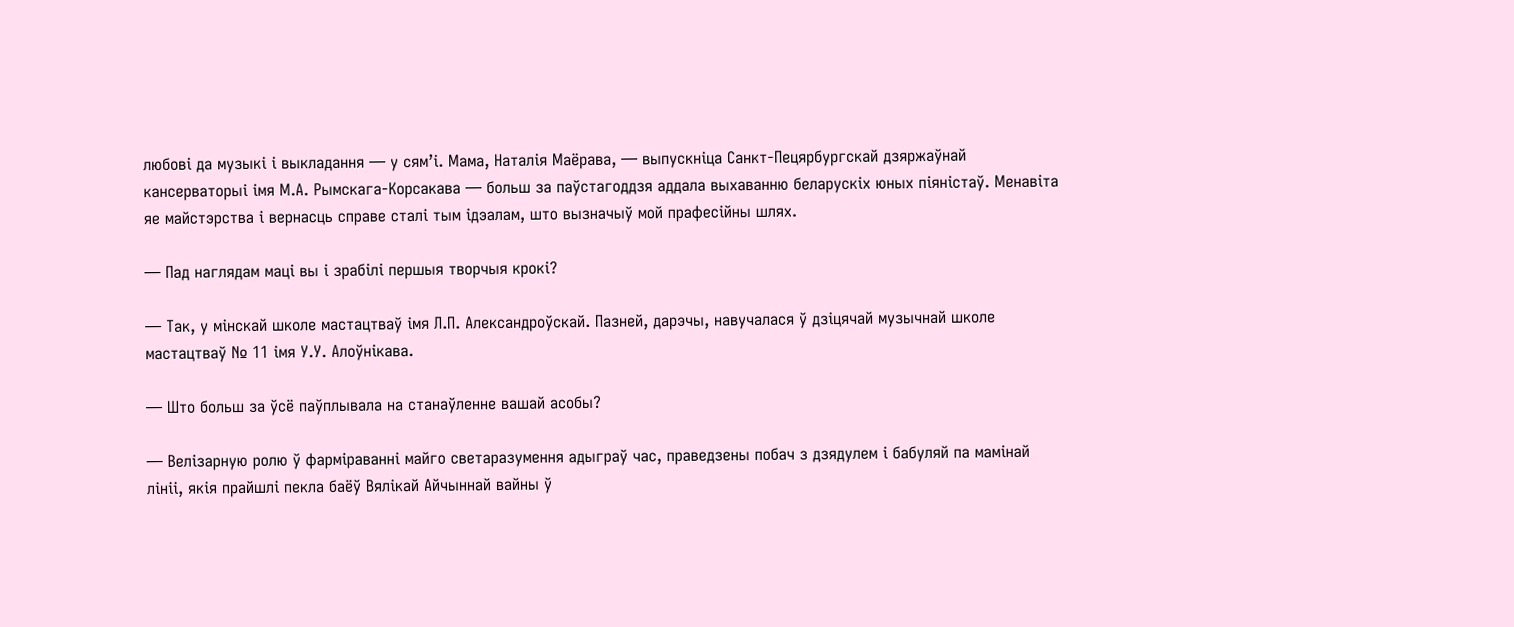любові да музыкі і выкладання — у сям’і. Мама, Наталія Маёрава, — выпускніца Санкт-Пецярбургскай дзяржаўнай кансерваторыі імя М.А. Рымскага-Корсакава — больш за паўстагоддзя аддала выхаванню беларускіх юных піяністаў. Менавіта яе майстэрства і вернасць справе сталі тым ідэалам, што вызначыў мой прафесійны шлях.

— Пад наглядам маці вы і зрабілі першыя творчыя крокі?

— Так, у мінскай школе мастацтваў імя Л.П. Александроўскай. Пазней, дарэчы, навучалася ў дзіцячай музычнай школе мастацтваў № 11 імя У.У. Алоўнікава.

— Што больш за ўсё паўплывала на станаўленне вашай асобы?

— Велізарную ролю ў фарміраванні майго светаразумення адыграў час, праведзены побач з дзядулем і бабуляй па мамінай лініі, якія прайшлі пекла баёў Вялікай Айчыннай вайны ў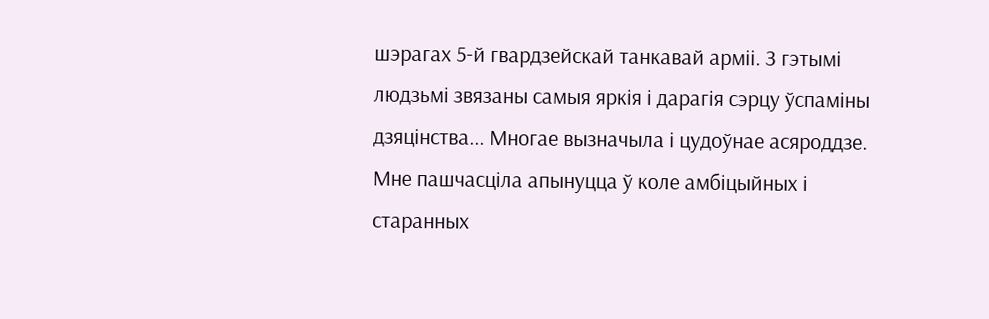шэрагах 5-й гвардзейскай танкавай арміі. З гэтымі людзьмі звязаны самыя яркія і дарагія сэрцу ўспаміны дзяцінства... Многае вызначыла і цудоўнае асяроддзе. Мне пашчасціла апынуцца ў коле амбіцыйных і старанных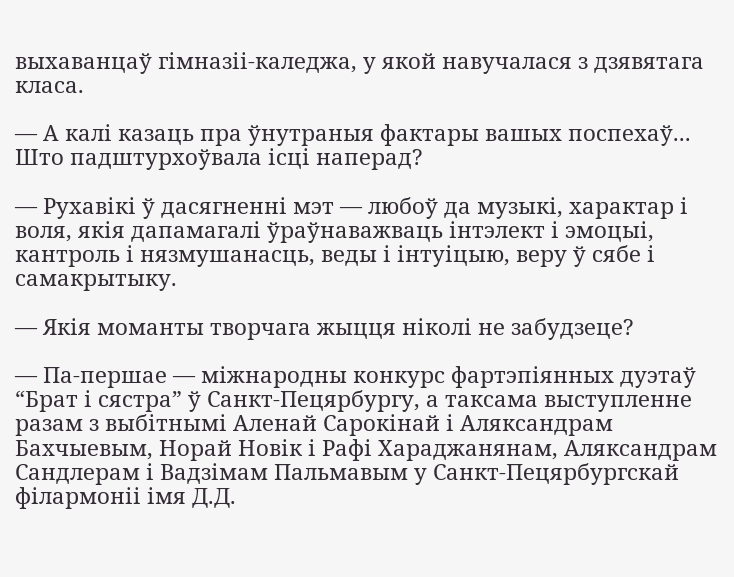выхаванцаў гімназіі-каледжа, у якой навучалася з дзявятага класа.

— А калі казаць пра ўнутраныя фактары вашых поспехаў... Што падштурхоўвала ісці наперад?

— Рухавікі ў дасягненні мэт — любоў да музыкі, характар і воля, якія дапамагалі ўраўнаважваць інтэлект і эмоцыі, кантроль і нязмушанасць, веды і інтуіцыю, веру ў сябе і самакрытыку.

— Якія моманты творчага жыцця ніколі не забудзеце?

— Па-першае — міжнародны конкурс фартэпіянных дуэтаў “Брат і сястра” ў Санкт-Пецярбургу, а таксама выступленне разам з выбітнымі Аленай Сарокінай і Аляксандрам Бахчыевым, Норай Новік і Рафі Хараджанянам, Аляксандрам Сандлерам і Вадзімам Пальмавым у Санкт-Пецярбургскай філармоніі імя Д.Д.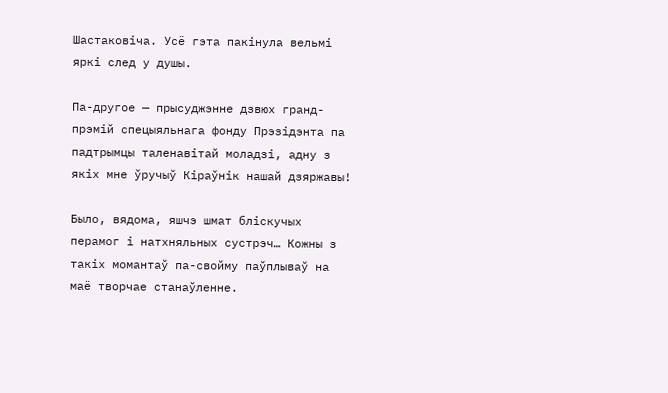Шастаковіча. Усё гэта пакінула вельмі яркі след у душы.

Па-другое — прысуджэнне дзвюх гранд-прэмій спецыяльнага фонду Прэзідэнта па падтрымцы таленавітай моладзі, адну з якіх мне ўручыў Кіраўнік нашай дзяржавы!

Было, вядома, яшчэ шмат бліскучых перамог і натхняльных сустрэч… Кожны з такіх момантаў па-свойму паўплываў на маё творчае станаўленне.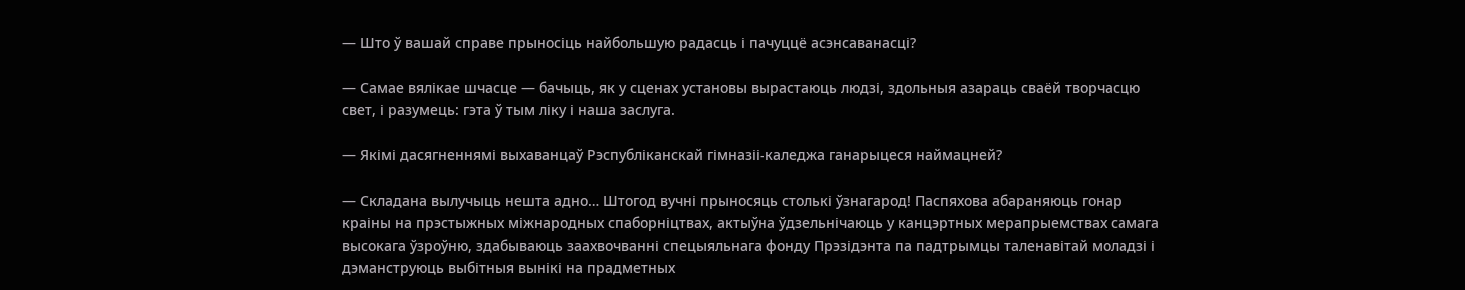— Што ў вашай справе прыносіць найбольшую радасць і пачуццё асэнсаванасці?

— Самае вялікае шчасце — бачыць, як у сценах установы вырастаюць людзі, здольныя азараць сваёй творчасцю свет, і разумець: гэта ў тым ліку і наша заслуга.

— Якімі дасягненнямі выхаванцаў Рэспубліканскай гімназіі-каледжа ганарыцеся наймацней?

— Складана вылучыць нешта адно… Штогод вучні прыносяць столькі ўзнагарод! Паспяхова абараняюць гонар краіны на прэстыжных міжнародных спаборніцтвах, актыўна ўдзельнічаюць у канцэртных мерапрыемствах самага высокага ўзроўню, здабываюць заахвочванні спецыяльнага фонду Прэзідэнта па падтрымцы таленавітай моладзі і дэманструюць выбітныя вынікі на прадметных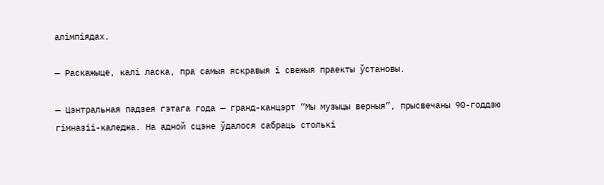алімпіядах.

— Раскажыце, калі ласка, пра самыя яскравыя і свежыя праекты ўстановы.

— Цэнтральная падзея гэтага года — гранд-канцэрт “Мы музыцы верныя”, прысвечаны 90-годдзю гімназіі-каледжа. На адной сцэне ўдалося сабраць столькі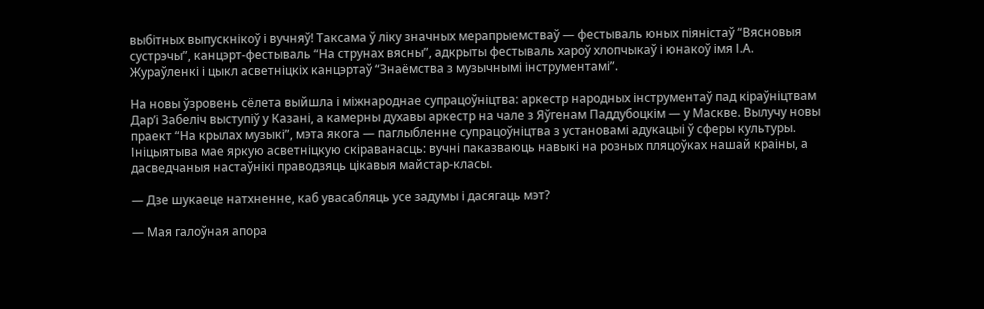выбітных выпускнікоў і вучняў! Таксама ў ліку значных мерапрыемстваў — фестываль юных піяністаў “Вясновыя сустрэчы”, канцэрт-фестываль “На струнах вясны”, адкрыты фестываль хароў хлопчыкаў і юнакоў імя І.А. Жураўленкі і цыкл асветніцкіх канцэртаў “Знаёмства з музычнымі інструментамі”.

На новы ўзровень сёлета выйшла і міжнароднае супрацоўніцтва: аркестр народных інструментаў пад кіраўніцтвам Дар’і Забеліч выступіў у Казані, а камерны духавы аркестр на чале з Яўгенам Паддубоцкім — у Маскве. Вылучу новы праект “На крылах музыкі”, мэта якога — паглыбленне супрацоўніцтва з установамі адукацыі ў сферы культуры. Ініцыятыва мае яркую асветніцкую скіраванасць: вучні паказваюць навыкі на розных пляцоўках нашай краіны, а дасведчаныя настаўнікі праводзяць цікавыя майстар-класы.

— Дзе шукаеце натхненне, каб увасабляць усе задумы і дасягаць мэт?

— Мая галоўная апора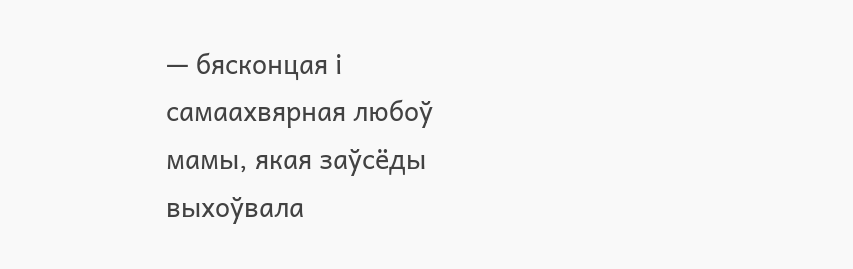— бясконцая і самаахвярная любоў мамы, якая заўсёды выхоўвала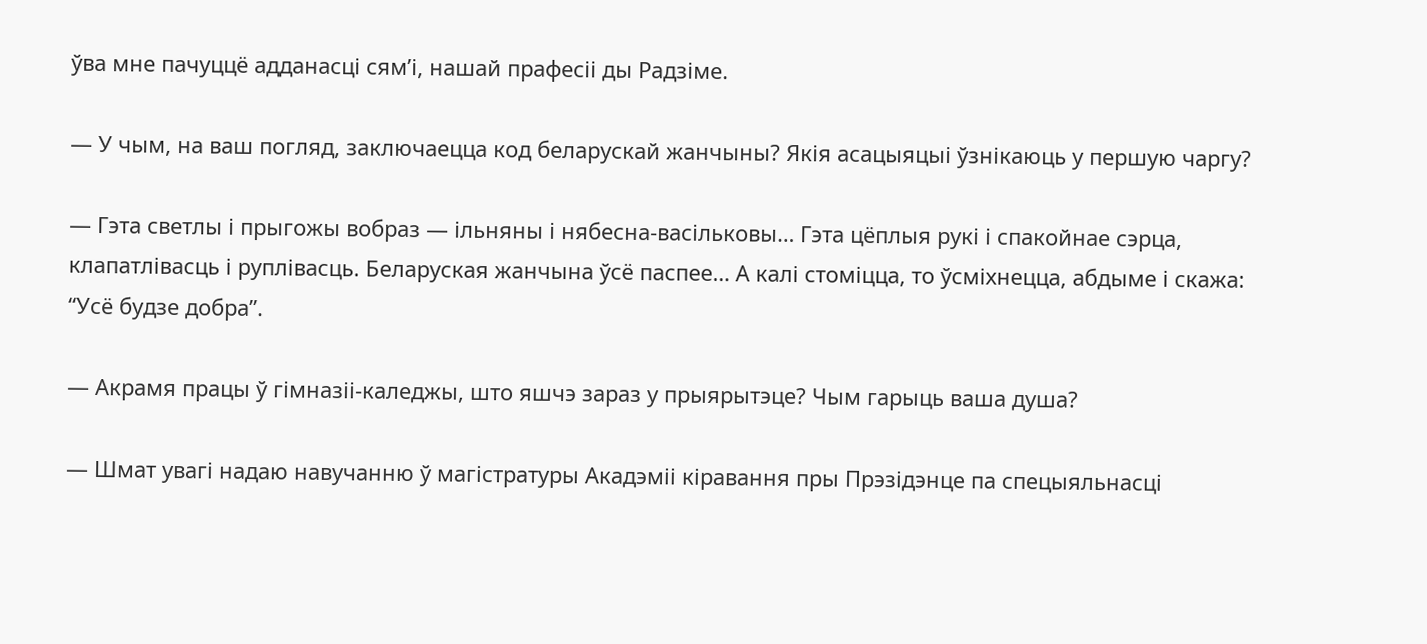ўва мне пачуццё адданасці сям’і, нашай прафесіі ды Радзіме.

— У чым, на ваш погляд, заключаецца код беларускай жанчыны? Якія асацыяцыі ўзнікаюць у першую чаргу?

— Гэта светлы і прыгожы вобраз — ільняны і нябесна-васільковы… Гэта цёплыя рукі і спакойнае сэрца, клапатлівасць і руплівасць. Беларуская жанчына ўсё паспее… А калі стоміцца, то ўсміхнецца, абдыме і скажа: “Усё будзе добра”.

— Акрамя працы ў гімназіі-каледжы, што яшчэ зараз у прыярытэце? Чым гарыць ваша душа?

— Шмат увагі надаю навучанню ў магістратуры Акадэміі кіравання пры Прэзідэнце па спецыяльнасці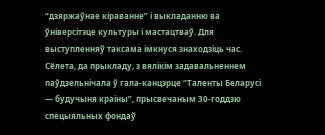“дзяржаўнае кіраванне” і выкладанню ва ўніверсітэце культуры і мастацтваў. Для выступленняў таксама імкнуся знаходзіць час. Сёлета, да прыкладу, з вялікім задавальненнем паўдзельнічала ў гала-канцэрце “Таленты Беларусі — будучыня краіны”, прысвечаным 30-годдзю спецыяльных фондаў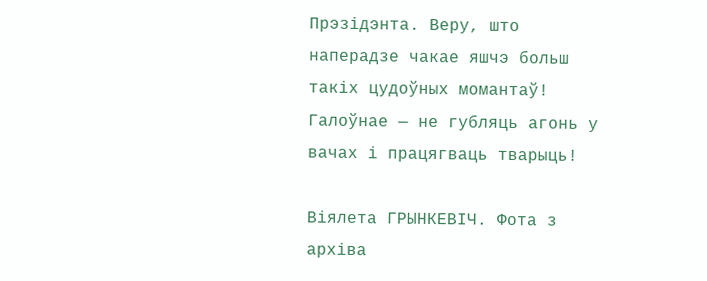Прэзідэнта. Веру, што наперадзе чакае яшчэ больш такіх цудоўных момантаў! Галоўнае — не губляць агонь у вачах і працягваць тварыць!

Віялета ГРЫНКЕВІЧ. Фота з архіва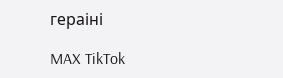гераіні

MAX TikTok